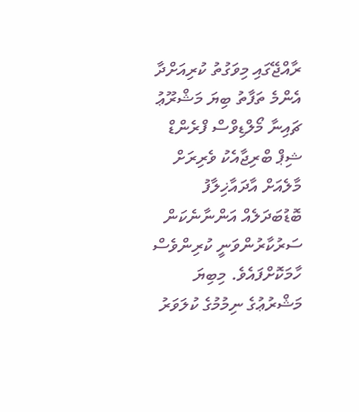ރާއްޖޭގައި މިވަގުތު ކުރިއަށްދާ އެންމެ ތަފާތު ބިޔަ މަޝްރޫޢު ޗައިނާ މޯލްޑިވްސް ފްރެންޑް ޝިޕް ބްރިޖާއެކު ވެރިރަށް މާލެއަށް އާދައާޚިލާފު ބޮޑުބަދަލެއް އަންނާނެކަން ސަރުކާރުންވަނީ ކުރިންވެސް ހާމަކޮށްފައެވެ. މިބިޔަ މަޝްރުޢުގެ ނިމުމުގެ ކުލަވަރު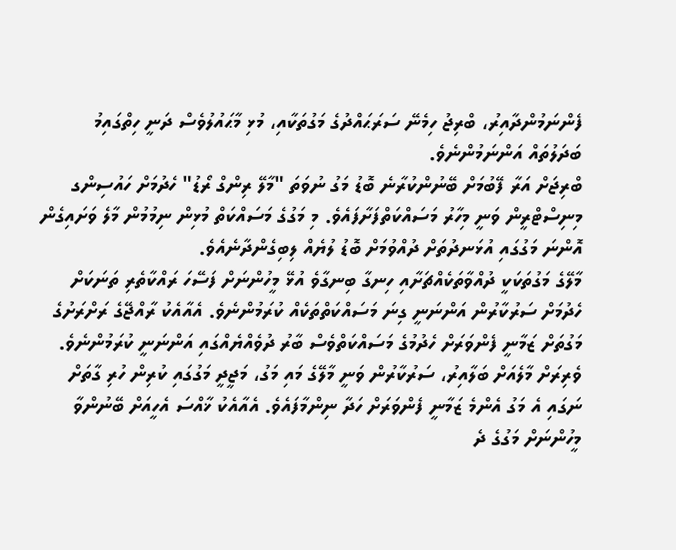ފެންނަމުންދާއިރު، ބްރިޖު ހިމެނޭ ސަރަޙައްދުގެ މަގުތަކާއި، މުޅި މާޙައުލުވެސް ދަނީ ހިތްގައިމު ބަދަލުތައް އަންނަމުންނެވެ.
ބްރިޖަށް އަރާ ފޭބުމަށް ބޭނުންކުރާނެ ބޮޑު މަގު ނުވަތަ "މާލޭ ރިންގް ރޯޑު" ހެދުމަށް ހައުސިންގ މިނިސްޓްރީން ވަނީ މިހާރު މަސައްކަތްފަށާފައެވެ. މި މަގުގެ މަސައްކަތް މުޅިން ނިމުމުން މާލެ ވަށައިގެން އޮންނަ މަގުގައި އުޅަނދުތަށް ދުއްވުމަށް ބޮޑު ލުޔެއް ލިބިގެންދާނެއެވެ.
މާލޭގެ މަގުތަކަކީ ދުއްވާތަކެއްޗަށާއި ހިނގާ ބިނގާވެ އުޅޭ މީހުންނަށް ފަސޭހަ ރައްކާތެރި ތަނަކަށް ހެދުމަށް ސަރުކާރުން އަންނަނީ ގިނަ މަސައްކަތްތަކެއް ކުރަމުންނެވެ. އެއާއެކު ރާއްޖޭގެ ރަށްރަށުގެ މަގުތަށް ޒަމާނީ ފެންވަރަށް ހެދުމުގެ މަސައްކަތްވެސް ބާރު ދުވެއްޔެއްގައި އަންނަނީ ކުރަމުންނެވެ.
ވެރިރަށް މާލެއަށް ބަލާއިރު، ސަރުކާރުން ވަނީ މާލޭގެ މައި މަގު، މަޖީދީ މަގުގައި ކުރިން ހުރި ގާތަށް ނަގައި އެ މަގު އެންމެ ޒަމާނީ ފެންވަރަށް ހަދާ ނިންމާފައެވެ. އެއާއެކު ޚާއްސަ އެހީއަށް ބޭނުންވާ މީހުންނަށް މަގުގެ ދެ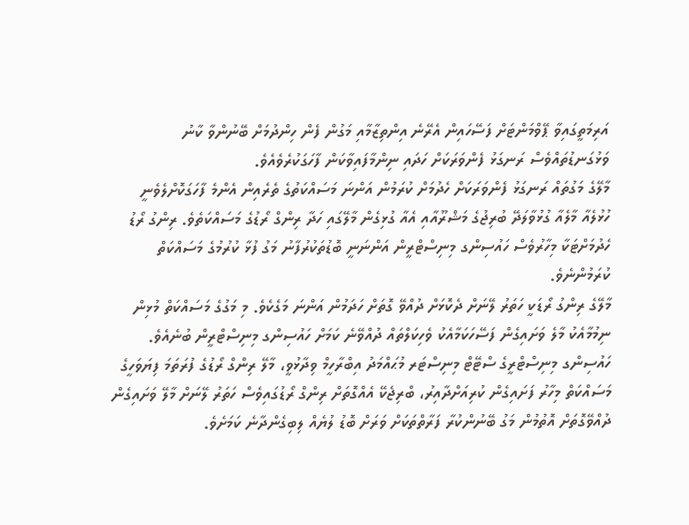އަރިމަތީގައިވާ ޕޭވްމަންޓަށް ފަސޭހައިން އެރޭނެ އިންތިޒާމާއި މަގުން ފެން ހިންދުމަށް ބޭނުންވާ ކާނު ވަޅުގަނޑުތައްވެސް ރަނގަޅު ފެންވަރަކަށް ހަދައި ނިންމާފައިވާކަން ފާހަގަކުރެވެއެވެ.
މާލޭގެ މަގުތައް ރަނގަޅު ފެންވަރަކަށް ހެދުމަށް ކުރަމުން އަންނަ މަސައްކަތުގެ ތެރެއިން އެންމެ ފާހަގަކޮށްލެވެނީ ހުޅުލެއާ މާލެއާ ގުޅުވާލަދޭ ބުރިޖުގެ މަޝްރޫއާއި އެއާ ގުޅިގެން މާލޭގައި ހަދާ ރިންގް ރޯޑުގެ މަސައްކަތެވެ. ރިންގު ރޯޑު ހެދުމަށްޓަކާ މިހާރުވެސް ހައުސިންގ މިނިސްޓްރީން އަންނަނީ ބޮޑުތަކުރުފާނު މަގު ފުޅާ ކުރުމުގެ މަސައްކަތް ކުރަމުންނެވެ.
މާލޭގެ ރިންގު ރޯޑަކީ ހަތަރު ލޭނަށް ދެކޮޅަށް ދުއްވޭ ގޮތަށް ހަދަމުން އަންނަ މަގެކެވެ. މި މަގުގެ މަސައްކަތް މުޅިން ނިމުމާއެކު މާލެ ވަށައިގެން ފަސޭހަކަމާއެކު ވެހިކަލްތައް ދުއްވޭނެ ކަމަށް ހައުސިންގ މިނިސްޓްރީން ބުނެއެވެ.
ހައުސިންގ މިނިސްޓްރީގެ ސްޓޭޓް މިނިސްޓަރ މުޙައްމަދު އިބްރާހީމް ވިދާޅުވީ، މާލޭ ރިންގް ރޯޑުގެ ފުރަތަމަ ފިޔަވަހީގެ މަސައްކަތް މިހާރު ފަށައިގެން ކުރިއަށްދާއިރު، ބްރިޖެކޭ އެއްގޮތަށް ރިންގް ރޯޑުގައިވެސް ހަތަރު ލޭނަށް މާލޭ ވަށައިގެން ދުއްވޭގޮތަށް އޮތުމުން މަގު ބޭނުންކުރާ ފަރާތްތަކަށް ވަރަށް ބޮޑު ލުޔެއް ލިބިގެންދާނެ ކަމަށެވެ.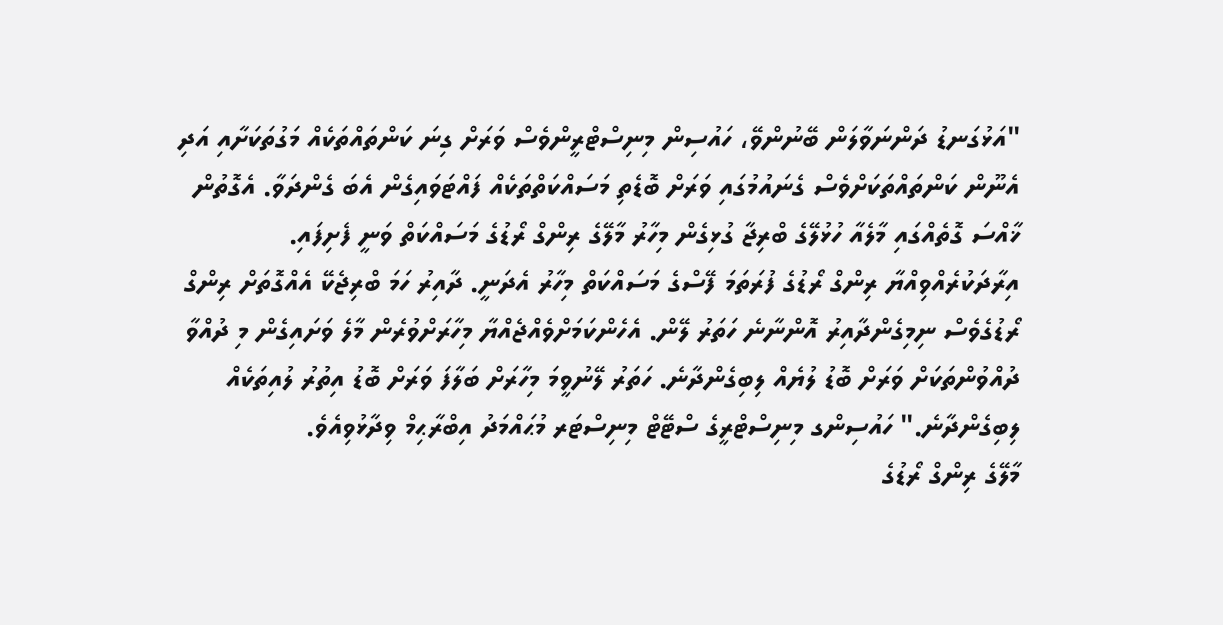"އަޅުގަނޑު ދަންނަވާލަން ބޭނުންވޭ، ހައުސިން މިނިސްޓްރީންވެސް ވަރަށް ގިނަ ކަންތައްތަކެއް މަގުތަކަށާއި އަދި އެނޫން ކަންތައްތަކަށްވެސް ގެނައުމުގައި ވަރަށް ބޮޑެތި މަސައްކަތްތަކެއް ފައްޓަވައިގެން އެބަ ގެންދަވާ. އެގޮތުން ޚާއްސަ ގޮތެއްގައި މާލެއާ ހުޅުލޭގެ ބްރިޖާ ގުޅިގެން މިހާރު މާލޭގެ ރިންގް ރޯޑުގެ މަސައްކަތް ވަނީ ފެށިފައި. އިރާދަކުރެއްވިއްޔާ ރިންގް ރޯޑުގެ ފުރަތަމަ ފޭސްގެ މަސައްކަތް މިހާރު އެދަނީ. ދާއިރު ހަމަ ބްރިޖެކޭ އެއްގޮތަށް ރިންގް ރޯޑުގެވެސް ނިމިގެންދާއިރު އޮންނާނެ ހަތަރު ލޭން. އެހެންކަމަށްވެއްޖެއްޔާ މިހާރަށްވުރެން މާލެ ވަށައިގެން މި ދުއްވާ ދުއްވުންތަކަށް ވަރަށް ބޮޑު ލުޔެއް ލިބިގެންދާނެ. ހަތަރު ލޭނުވީމަ މިހާރަށް ބަލާފަ ވަރަށް ބޮޑު އިތުރު ލުއިތަކެއް ލިބިގެންދާނެ." ހައުސިންގ މިނިސްޓްރީގެ ސްޓޭޓް މިނިސްޓަރ މުޙައްމަދު އިބްރާޙިމް ވިދާޅުވިއެވެ.
މާލޭގެ ރިންގް ރޯޑުގެ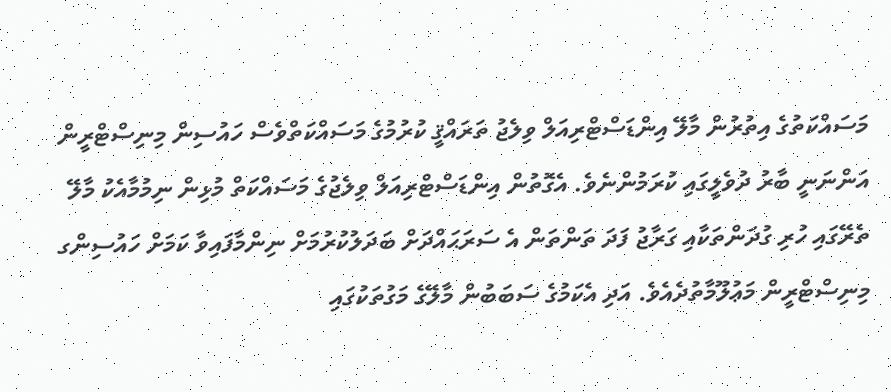މަސައްކަތުގެ އިތުރުން މާލޭ އިންޑަސްޓްރިއަލް ވިލެޖު ތަރައްޤީ ކުރުމުގެ މަސައްކަތްވެސް ހައުސިން މިނިސްޓްރީން އަންނަނީ ބާރު ދުވެލީގައި ކުރަމުންނެވެ. އެގޮތުން އިންޑަސްޓްރިއަލް ވިލެޖުގެ މަސައްކަތް މުޅިން ނިމުމާއެކު މާލޭ ތެރޭގައި ހުރި ގުދަންތަކާއި ގަރާޖު ފަދަ ތަންތަން އެ ސަރަޙައްދަށް ބަދަލުކުރުމަށް ނިންމާފައިވާ ކަމަށް ހައުސިންގ މިނިސްޓްރީން މަޢުލޫމާތުދެއެވެ. އަދި އެކަމުގެ ސަބަބުން މާލޭގެ މަގުތަކުގައި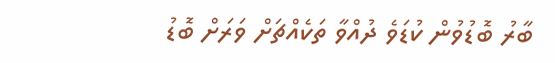ބާރު ބޮޑުވުން ކުޑަވެ ދުއްވާ ތަކެއްޗަށް ވަރަށް ބޮޑު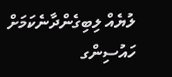ލުޔެއް ލިބިގެންދާނެކަމަށް ހައުސިންގ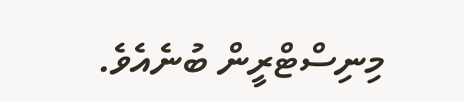މިނިސްޓްރީން ބުނެއެވެ.